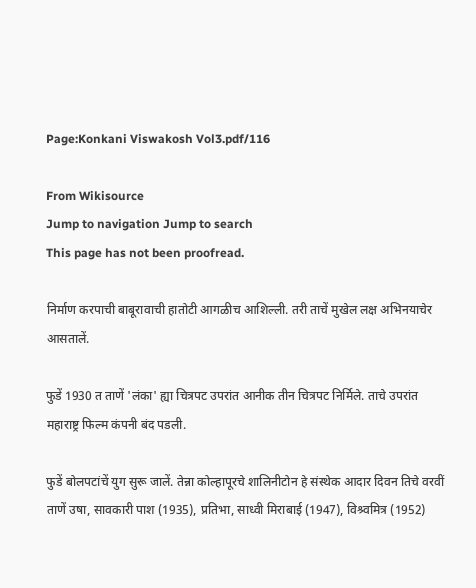Page:Konkani Viswakosh Vol3.pdf/116

From Wikisource
Jump to navigation Jump to search
This page has not been proofread.

निर्माण करपाची बाबूरावाची हातोटी आगळीच आशिल्ली. तरी ताचें मुखेल लक्ष अभिनयाचेर आसतालें.

फुडें 1930 त ताणें 'लंका' ह्या चित्रपट उपरांत आनीक तीन चित्रपट निर्मिले. ताचे उपरांत महाराष्ट्र फिल्म कंपनी बंद पडली.

फुडें बोलपटांचें युग सुरू जालें. तेन्ना कोल्हापूरचे शालिनीटोन हे संस्थेक आदार दिवन तिचे वरवीं ताणें उषा, सावकारी पाश (1935), प्रतिभा, साध्वी मिराबाई (1947), विश्र्वमित्र (1952)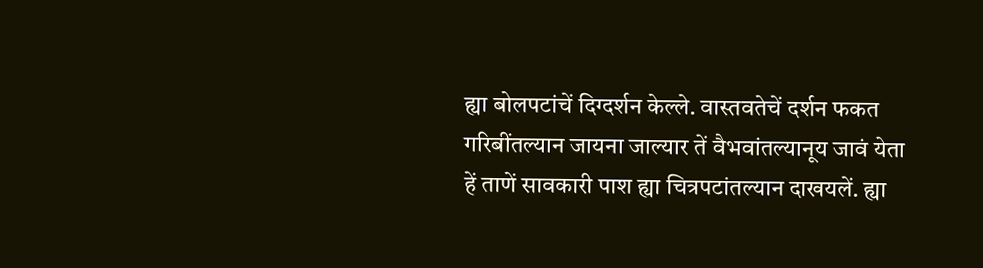ह्या बोलपटांचें दिग्दर्शन केल्ले. वास्तवतेचें दर्शन फकत गरिबींतल्यान जायना जाल्यार तें वैभवांतल्यानूय जावं येता हें ताणें सावकारी पाश ह्या चित्रपटांतल्यान दाखयलें. ह्या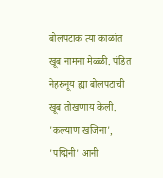बोलपटाक त्या काळांत खूब नामना मेळ्ळी. पंडित नेहरुनूय ह्या बोलपटाची खूब तोखणाय केली. 'कल्याण खजिना', 'पद्मिनी' आनी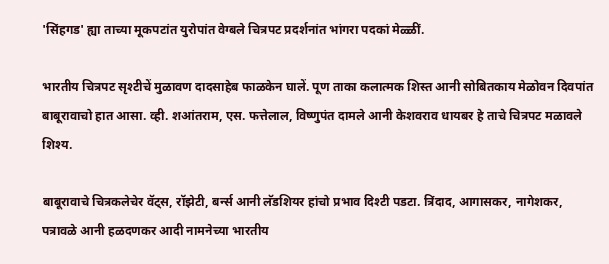'सिंहगड' ह्या ताच्या मूकपटांत युरोपांत वेग्बले चित्रपट प्रदर्शनांत भांगरा पदकां मेळ्ळीं.

भारतीय चित्रपट सृश्टीचें मुळावण दादसाहेब फाळकेन घालें. पूण ताका कलात्मक शिस्त आनी सोबितकाय मेळोवन दिवपांत बाबूरावाचो हात आसा. व्ही. शआंतराम, एस. फत्तेलाल, विष्णुपंत दामले आनी केशवराव धायबर हे ताचे चित्रपट मळावले शिश्य.

बाबूरावाचे चित्रकलेचेर वॅट्स, रॉझेटी, बर्न्स आनी लॅडशियर हांचो प्रभाव दिश्टी पडटा. त्रिंदाद, आगासकर, नागेशकर, पत्रावळे आनी हळदणकर आदी नामनेच्या भारतीय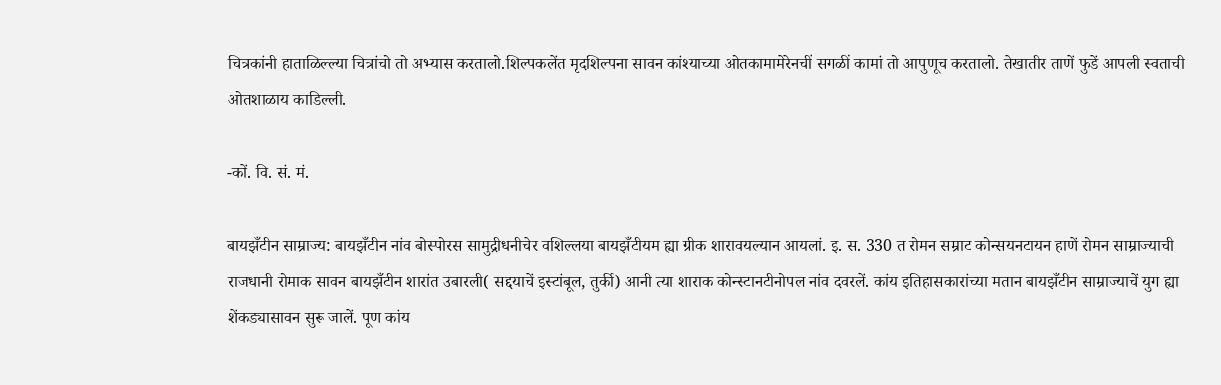चित्रकांनी हाताळिल्ल्या चित्रांचो तो अभ्यास करतालो.शिल्पकलेंत मृदशिल्पना सावन कांश्याच्या ओतकामामेरेनचीं सगळीं कामां तो आपुणूच करतालो. तेखातीर ताणें फुडें आपली स्वताची ओतशाळाय काडिल्ली.

-कों. वि. सं. मं.

बायझँटीन साम्राज्य: बायझँटीन नांव बोस्पोरस सामुद्रीधनीचेर वशिल्लया बायझँटीयम ह्या ग्रीक शारावयल्यान आयलां. इ. स. 330 त रोमन सम्राट कोन्सयनटायन हाणें रोमन साम्राज्याची राजधानी रोमाक सावन बायझँटीन शारांत उबारली( सद्दयाचें इस्टांबूल, तुर्की) आनी त्या शाराक कोन्स्टानटीनोपल नांव दवरलें. कांय इतिहासकारांच्या मतान बायझँटीन साम्राज्याचें युग ह्या शेंकड्यासावन सुरू जालें. पूण कांय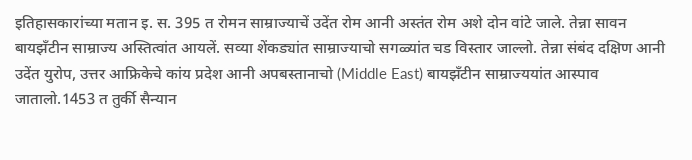इतिहासकारांच्या मतान इ. स. 395 त रोमन साम्राज्याचें उदेंत रोम आनी अस्तंत रोम अशे दोन वांटे जाले. तेन्ना सावन बायझँटीन साम्राज्य अस्तित्वांत आयलें. सव्या शेंकड्यांत साम्राज्याचो सगळ्यांत चड विस्तार जाल्लो. तेन्ना संबंद दक्षिण आनी उदेंत युरोप, उत्तर आफ्रिकेचे कांय प्रदेश आनी अपबस्तानाचो (Middle East) बायझँटीन साम्राज्ययांत आस्पाव जातालो.1453 त तुर्की सैन्यान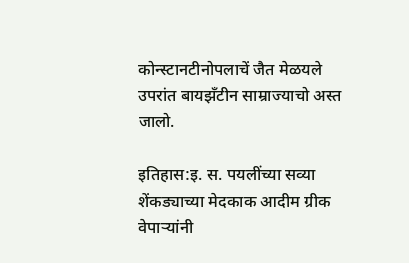कोन्स्टानटीनोपलाचें जैत मेळयले उपरांत बायझँटीन साम्राज्याचो अस्त जालो.

इतिहास:इ. स. पयलींच्या सव्या शेंकड्याच्या मेदकाक आदीम ग्रीक वेपाऱ्यांनी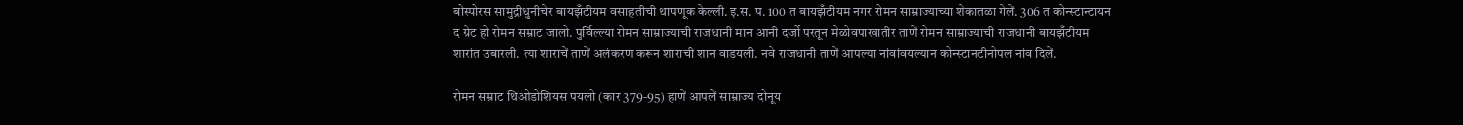बोस्पोरस सामुद्रीधुनीचेर बायझँटीयम वसाहतीची थापणूक केल्ली. इ.स. प. 100 त बायझँटीयम नगर रोमन साम्राज्याच्या शेकातळा गेलें. 306 त कोन्स्टान्टायन द ग्रेट हो रोमन सम्राट जालो. पुर्विल्ल्या रोमन साम्राज्याची राजधानी मान आनी दर्जो परतून मेळोवपाखातीर ताणें रोमन साम्राज्याची राजधानी बायझँटीयम शारांत उबारली. त्या शाराचें ताणें अलंकरण करून शाराची शान वाडयली. नवे राजधानी ताणें आपल्या नांवांवयल्यान कोन्स्टानटीनोपल नांव दिलें.

रोमन सम्राट थिओडोशियस पयलो (कार 379-95) हाणें आपलें साम्राज्य दोनूय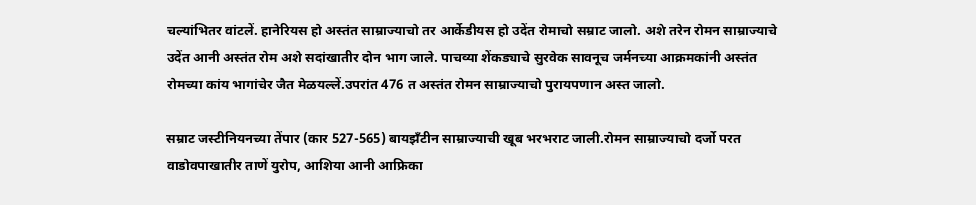चल्यांभितर वांटलें. हानेरियस हो अस्तंत साम्राज्याचो तर आर्केडीयस हो उदेंत रोमाचो सम्राट जालो. अशे तरेन रोमन साम्राज्याचे उदेंत आनी अस्तंत रोम अशे सदांखातीर दोन भाग जाले. पाचव्या शेंकड्याचे सुरवेक सावनूच जर्मनच्या आक्रमकांनी अस्तंत रोमच्या कांय भागांचेर जैत मेळयल्लें.उपरांत 476 त अस्तंत रोमन साम्राज्याचो पुरायपणान अस्त जालो.

सम्राट जस्टीनियनच्या तेंपार (कार 527-565) बायझँटीन साम्राज्याची खूब भरभराट जाली.रोमन साम्राज्याचो दर्जो परत वाडोवपाखातीर ताणें युरोप, आशिया आनी आफ्रिका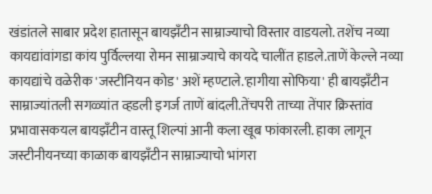खंडांतले साबार प्रदेश हातासून बायझँटीन साम्राज्याचो विस्तार वाडयलो. तशेंच नव्या कायद्यांवांगडा कांय पुर्विल्लया रोमन साम्राज्याचे कायदे चालींत हाडले.ताणें केल्ले नव्या कायद्यांचे वळेरीक 'जस्टीनियन कोड' अशें म्हण्टाले.'हागीया सोफिया' ही बायझँटीन साम्राज्यांतली सगळ्यांत व्हडली इगर्ज ताणें बांदली.तेंचपरी ताच्या तेंपार क्रिस्तांव प्रभावासकयल बायझँटीन वास्तू शिल्पां आनी कला खूब फांकारली. हाका लागून जस्टीनीयनच्या काळाक बायझँटीन साम्राज्याचो भांगरा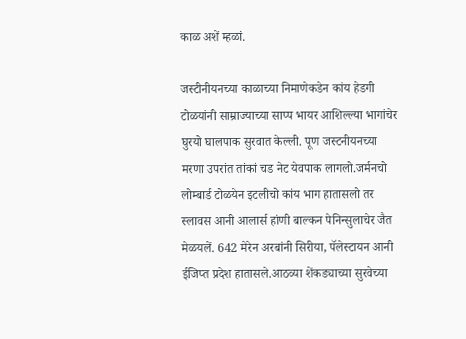काळ अशें म्हळां.

जस्टीनीयनच्या काळाच्या निमाणेकडेन कांय हेडगी टोळयांनी साम्राज्याच्या साप्प भायर आशिल्ल्या भागांचेर घुरयो घालपाक सुरवात केल्ली. पूण जस्टनीयनच्या मरणा उपरांत तांकां चड नेट येवपाक लागलो.जर्मनचो लोम्बार्ड टोळयेन इटलीचो कांय भाग हातासलो तर स्लावस आनी आलार्स हांणी बाल्कन पेनिन्सुलाचेर जैत मेळयलें. 642 मेरेन अरबांनी सिरीया, पॅलेस्टायन आनी ईजिप्त प्रदेश हातासले.आठव्या शेंकड्याच्या सुरवेच्या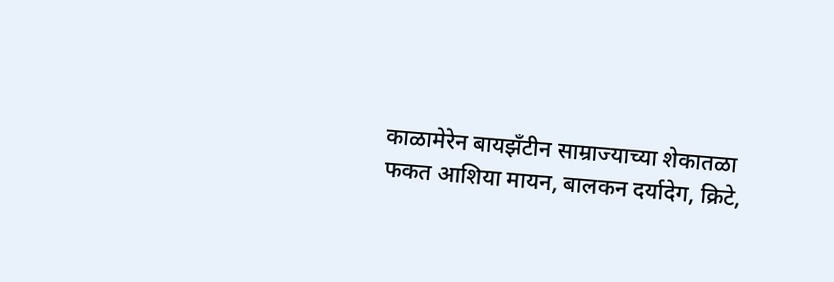काळामेरेन बायझँटीन साम्राज्याच्या शेकातळा फकत आशिया मायन, बालकन दर्यादेग, क्रिटे,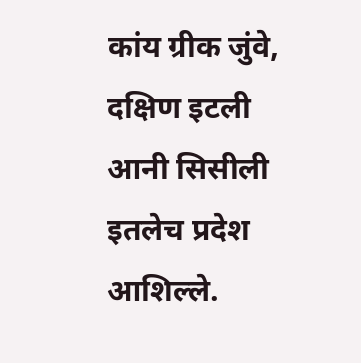कांय ग्रीक जुंवे, दक्षिण इटली आनी सिसीली इतलेच प्रदेश आशिल्ले.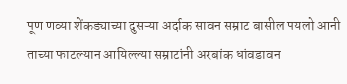पूण णव्या शेंकड्याच्या दुसऱ्या अर्दाक सावन सम्राट बासील पयलो आनी ताच्या फाटल्यान आयिल्ल्या सम्राटांनी अरबांक धांवडावन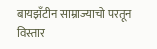बायझँटीन साम्राज्याचो परतून विस्तार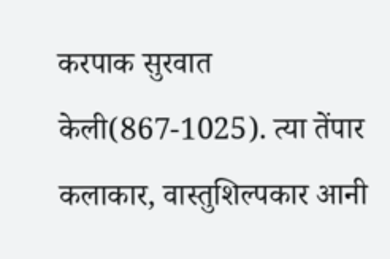करपाक सुरवात केली(867-1025). त्या तेंपार कलाकार, वास्तुशिल्पकार आनी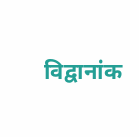विद्वानांक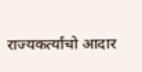राज्यकर्त्यांचो आदार